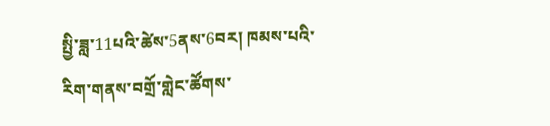སྤྱི་ཟླ་11པའི་ཚེས་5ནས་6བར། ཁམས་པའི་རིག་གནས་བགྲོ་གླེང་ཚོགས་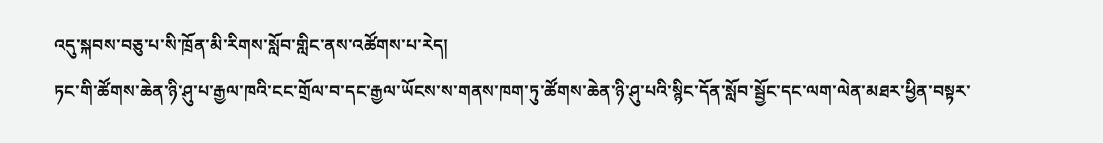འདུ་སྐབས་བཅུ་པ་སི་ཁྲོན་མི་རིགས་སློབ་གླིང་ནས་འཚོགས་པ་རེད།
ཏང་གི་ཚོགས་ཆེན་ཉི་ཤུ་པ་རྒྱལ་ཁའི་ངང་གྲོལ་བ་དང་རྒྱལ་ཡོངས་ས་གནས་ཁག་ཏུ་ཚོགས་ཆེན་ཉི་ཤུ་པའི་སྙིང་དོན་སློབ་སྦྱོང་དང་ལག་ལེན་མཐར་ཕྱིན་བསྟར་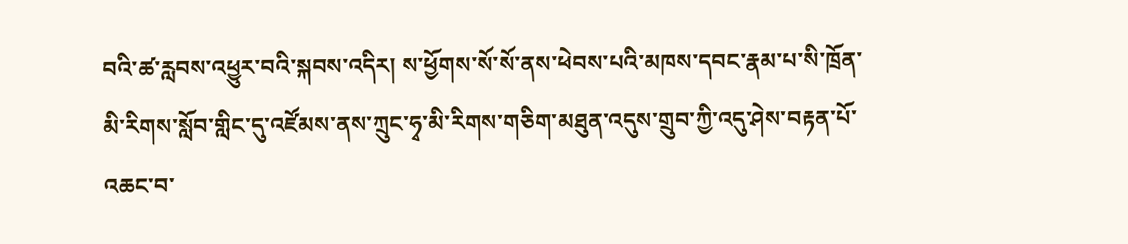བའི་ཚ་རླབས་འཕྱུར་བའི་སྐབས་འདིར། ས་ཕྱོགས་སོ་སོ་ནས་ཕེབས་པའི་མཁས་དབང་རྣམ་པ་སི་ཁྲོན་མི་རིགས་སློབ་གླིང་དུ་འཛོམས་ནས་ཀྲུང་ཧྭ་མི་རིགས་གཅིག་མཐུན་འདུས་གྲུབ་ཀྱི་འདུ་ཤེས་བརྟན་པོ་འཆང་བ་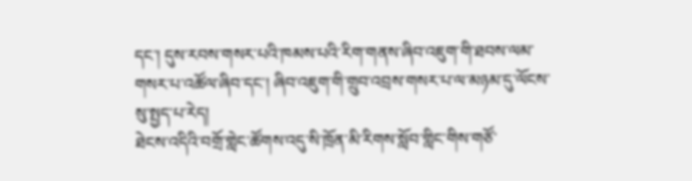དང་། དུས་རབས་གསར་པའི་ཁམས་པའི་རིག་གནས་ཞིབ་འཇུག་གི་ཐབས་ལམ་གསར་པ་འཚོལ་ཞིབ་དང་། ཞིབ་འཇུག་གི་གྲུབ་འབྲས་གསར་པ་ལ་མཉམ་དུ་ལོངས་སུ་སྤྱད་པ་རེད།
ཐེངས་འདིའི་བགྲོ་གླེང་ཚོགས་འདུ་སི་ཁྲོན་མི་རིགས་སློབ་གླིང་གིས་གཙོ་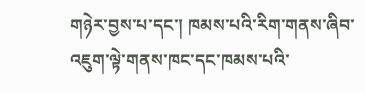གཉེར་བྱས་པ་དང་། ཁམས་པའི་རིག་གནས་ཞིབ་འཇུག་ལྟེ་གནས་ཁང་དང་ཁམས་པའི་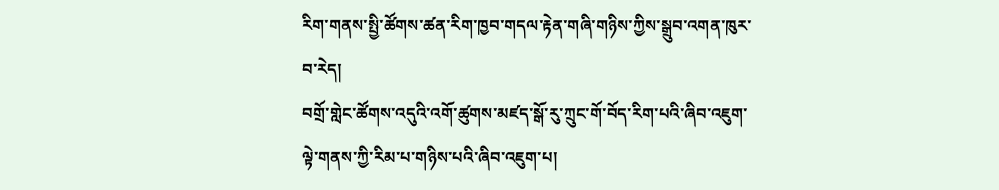རིག་གནས་སྤྱི་ཚོགས་ཚན་རིག་ཁྱབ་གདལ་རྟེན་གཞི་གཉིས་ཀྱིས་སྒྲུབ་འགན་ཁུར་བ་རེད།
བགྲོ་གླེང་ཚོགས་འདུའི་འགོ་ཚུགས་མཛད་སྒོ་རུ་ཀྲུང་གོ་བོད་རིག་པའི་ཞིབ་འཇུག་ལྟེ་གནས་ཀྱི་རིམ་པ་གཉིས་པའི་ཞིབ་འཇུག་པ།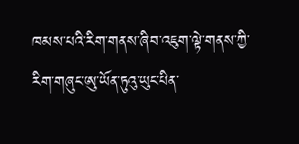ཁམས་པའི་རིག་གནས་ཞིབ་འཇུག་ལྟེ་གནས་ཀྱི་རིག་གཞུང་ཨུ་ཡོན་ཏུའུ་ཡུང་པིན་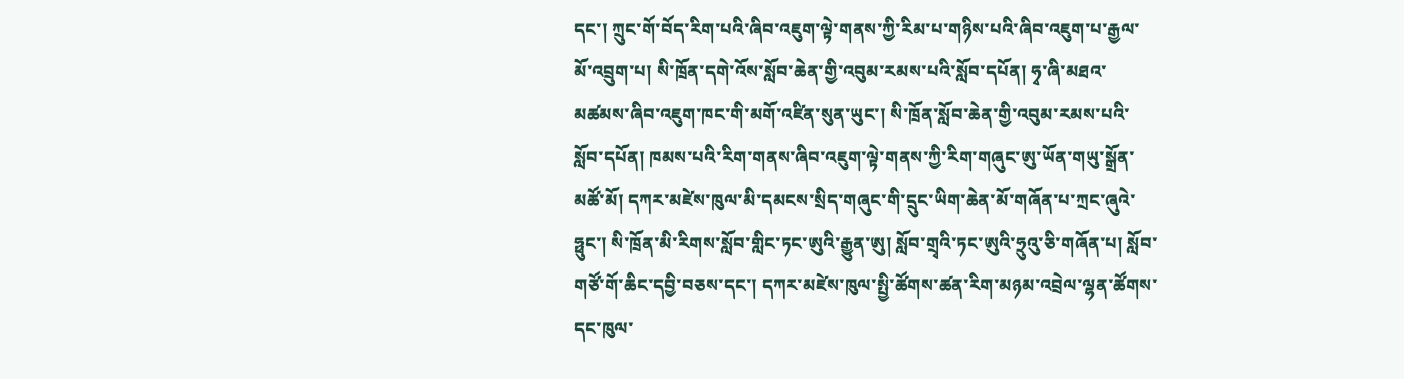དང་། ཀྲུང་གོ་བོད་རིག་པའི་ཞིབ་འཇུག་ལྟེ་གནས་ཀྱི་རིམ་པ་གཉིས་པའི་ཞིབ་འཇུག་པ་རྒྱལ་མོ་འབྲུག་པ། སི་ཁྲོན་དགེ་འོས་སློབ་ཆེན་གྱི་འབུམ་རམས་པའི་སློབ་དཔོན། ཧྭ་ཞི་མཐའ་མཚམས་ཞིབ་འཇུག་ཁང་གི་མགོ་འཛིན་སུན་ཡུང་། སི་ཁྲོན་སློབ་ཆེན་གྱི་འབུམ་རམས་པའི་སློབ་དཔོན། ཁམས་པའི་རིག་གནས་ཞིབ་འཇུག་ལྟེ་གནས་ཀྱི་རིག་གཞུང་ཨུ་ཡོན་གཡུ་སྒྲོན་མཚོ་མོ། དཀར་མཛེས་ཁུལ་མི་དམངས་སྲིད་གཞུང་གི་དྲུང་ཡིག་ཆེན་མོ་གཞོན་པ་ཀྲང་ཞུའེ་ཧྥུང་། སི་ཁྲོན་མི་རིགས་སློབ་གླིང་ཏང་ཨུའི་རྒྱུན་ཨུ། སློབ་གྲྭའི་ཏང་ཨུའི་ཧྲུའུ་ཅི་གཞོན་པ། སློབ་གཙོ་གོ་ཆིང་དབྱི་བཅས་དང་། དཀར་མཛེས་ཁུལ་སྤྱི་ཚོགས་ཚན་རིག་མཉམ་འབྲེལ་ལྷན་ཚོགས་དང་ཁུལ་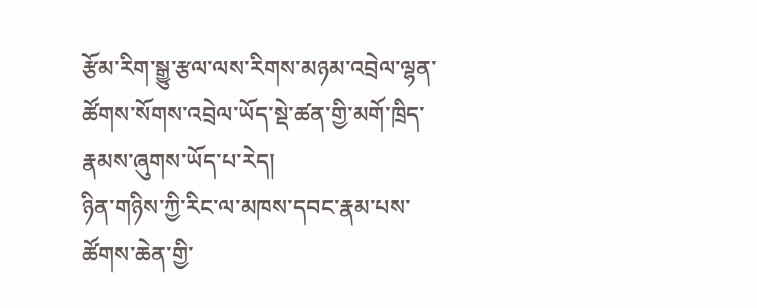རྩོམ་རིག་སྒྱུ་རྩལ་ལས་རིགས་མཉམ་འབྲེལ་ལྷན་ཚོགས་སོགས་འབྲེལ་ཡོད་སྡེ་ཚན་གྱི་མགོ་ཁྲིད་རྣམས་ཞུགས་ཡོད་པ་རེད།
ཉིན་གཉིས་ཀྱི་རིང་ལ་མཁས་དབང་རྣམ་པས་ཚོགས་ཆེན་གྱི་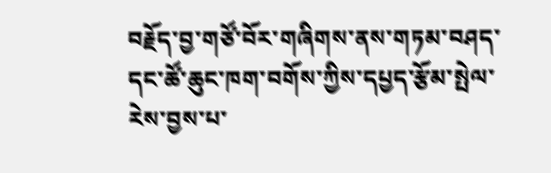བརྗོད་བྱ་གཙོ་བོར་གཞིགས་ནས་གཏམ་བཤད་དང་ཚོ་ཆུང་ཁག་བགོས་ཀྱིས་དཔྱད་རྩོམ་སྤེལ་རེས་བྱས་པ་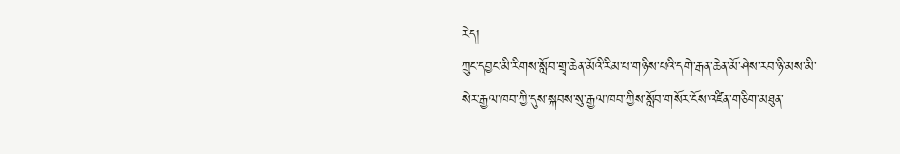རེད།
ཀྲུང་དབྱང་མི་རིགས་སློབ་གྲྭ་ཆེན་མོའི་རིམ་པ་གཉིས་པའི་དགེ་རྒན་ཆེན་མོ་ཤེས་རབ་ཉི་མས་མི་སེར་རྒྱལ་ཁབ་ཀྱི་དུས་སྐབས་སུ་རྒྱལ་ཁབ་ཀྱིས་སློབ་གསོར་ངོས་འཛིན་གཅིག་མཐུན་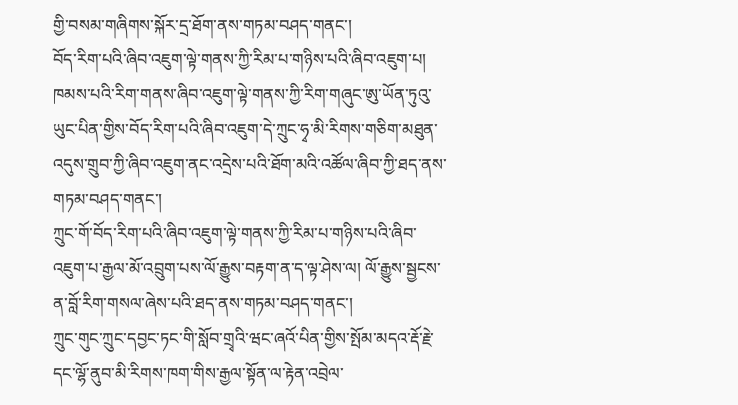གྱི་བསམ་གཞིགས་སྐོར་དྲ་ཐོག་ནས་གཏམ་བཤད་གནང་།
བོད་རིག་པའི་ཞིབ་འཇུག་ལྟེ་གནས་ཀྱི་རིམ་པ་གཉིས་པའི་ཞིབ་འཇུག་པ། ཁམས་པའི་རིག་གནས་ཞིབ་འཇུག་ལྟེ་གནས་ཀྱི་རིག་གཞུང་ཨུ་ཡོན་ཏུའུ་ཡུང་པིན་གྱིས་བོད་རིག་པའི་ཞིབ་འཇུག་དེ་ཀྲུང་ཧྭ་མི་རིགས་གཅིག་མཐུན་འདུས་གྲུབ་ཀྱི་ཞིབ་འཇུག་ནང་འདྲེས་པའི་ཐོག་མའི་འཚོལ་ཞིབ་ཀྱི་ཐད་ནས་གཏམ་བཤད་གནང་།
ཀྲུང་གོ་བོད་རིག་པའི་ཞིབ་འཇུག་ལྟེ་གནས་ཀྱི་རིམ་པ་གཉིས་པའི་ཞིབ་འཇུག་པ་རྒྱལ་མོ་འབྲུག་པས་ལོ་རྒྱུས་བརྟག་ན་ད་ལྟ་ཤེས་ལ། ལོ་རྒྱུས་སྦྱངས་ན་བློ་རིག་གསལ་ཞེས་པའི་ཐད་ནས་གཏམ་བཤད་གནང་།
ཀྲུང་གུང་ཀྲུང་དབྱང་ཏང་གི་སློབ་གྲྭའི་ཝང་ཞའོ་པིན་གྱིས་སྤོམ་མདའ་རྡོ་རྗེ་དང་ལྷོ་ནུབ་མི་རིགས་ཁག་གིས་རྒྱལ་སྟོན་ལ་རྟེན་འབྲེལ་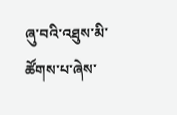ཞུ་བའི་འཐུས་མི་ཚོགས་པ་ཞེས་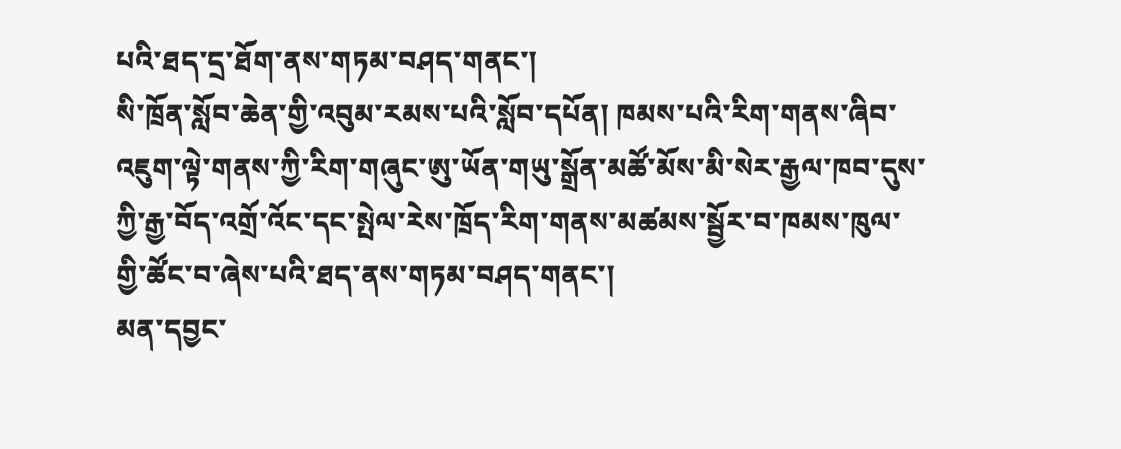པའི་ཐད་དྲ་ཐོག་ནས་གཏམ་བཤད་གནང་།
སི་ཁྲོན་སློབ་ཆེན་གྱི་འབུམ་རམས་པའི་སློབ་དཔོན། ཁམས་པའི་རིག་གནས་ཞིབ་འཇུག་ལྟེ་གནས་ཀྱི་རིག་གཞུང་ཨུ་ཡོན་གཡུ་སྒྲོན་མཚོ་མོས་མི་སེར་རྒྱལ་ཁབ་དུས་ཀྱི་རྒྱ་བོད་འགྲོ་འོང་དང་སྤེལ་རེས་ཁྲོད་རིག་གནས་མཚམས་སྦྱོར་བ་ཁམས་ཁུལ་གྱི་ཚོང་བ་ཞེས་པའི་ཐད་ནས་གཏམ་བཤད་གནང་།
མན་དབྱང་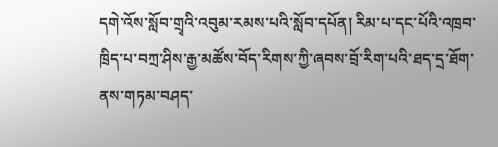དགེ་འོས་སློབ་གྲྭའི་འབུམ་རམས་པའི་སློབ་དཔོན། རིམ་པ་དང་པོའི་འཁྲབ་ཁྲིད་པ་བཀྲ་ཤིས་རྒྱ་མཚོས་བོད་རིགས་ཀྱི་ཞབས་བྲོ་རིག་པའི་ཐད་དྲ་ཐོག་ནས་གཏམ་བཤད་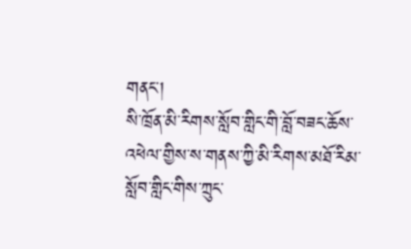གནང་།
སི་ཁྲོན་མི་རིགས་སློབ་གླིང་གི་བློ་བཟང་ཆོས་འཕེལ་གྱིས་ས་གནས་ཀྱི་མི་རིགས་མཐོ་རིམ་སློབ་གླིང་གིས་ཀྲུང་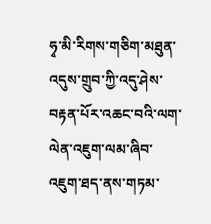ཧྭ་མི་རིགས་གཅིག་མཐུན་འདུས་གྲུབ་ཀྱི་འདུ་ཤེས་བརྟན་པོར་འཆང་བའི་ལག་ལེན་འཇུག་ལམ་ཞིབ་འཇུག་ཐད་ནས་གཏམ་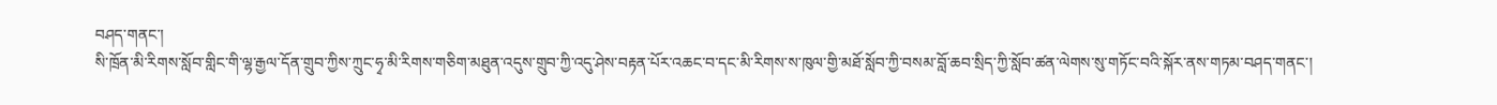བཤད་གནང་།
སི་ཁྲོན་མི་རིགས་སློབ་གླིང་གི་ལྷ་རྒྱལ་དོན་གྲུབ་ཀྱིས་ཀྲུང་ཧྭ་མི་རིགས་གཅིག་མཐུན་འདུས་གྲུབ་ཀྱི་འདུ་ཤེས་བརྟན་པོར་འཆང་བ་དང་མི་རིགས་ས་ཁུལ་གྱི་མཐོ་སློབ་ཀྱི་བསམ་བློ་ཆབ་སྲིད་ཀྱི་སློབ་ཚན་ལེགས་སུ་གཏོང་བའི་སྐོར་ནས་གཏམ་བཤད་གནང་།